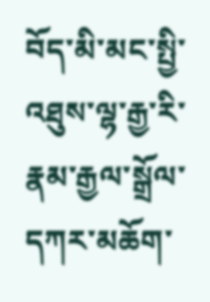བོད་མི་མང་སྤྱི་འཐུས་ལྷ་རྒྱ་རི་རྣམ་རྒྱལ་སྒྲོལ་དཀར་མཆོག་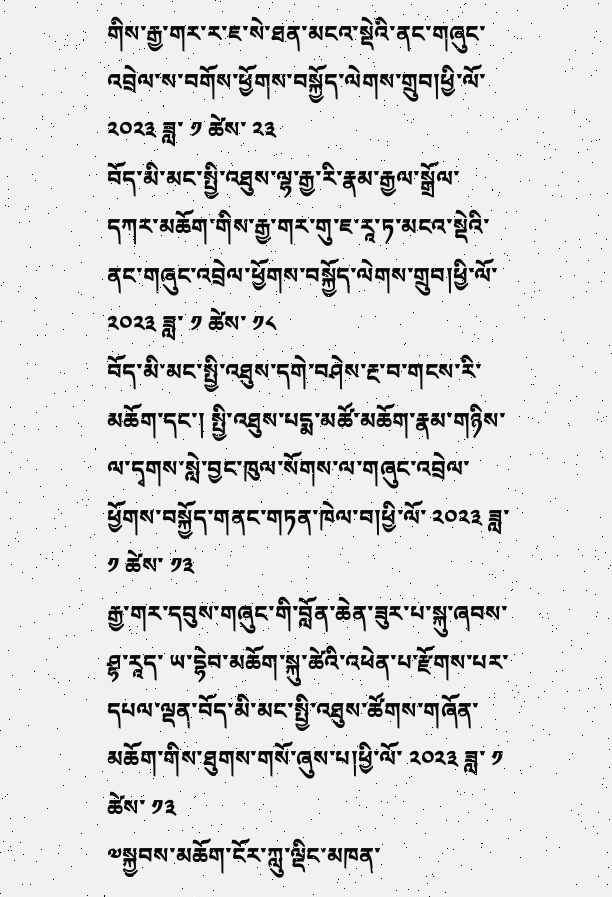གིས་རྒྱ་གར་ར་ཇ་སེ་ཐན་མངའ་སྡེའི་ནང་གཞུང་འབྲེལ་ས་བགོས་ཕྱོགས་བསྐྱོད་ལེགས་གྲུབ།ཕྱི་ལོ་ ༢༠༢༣ ཟླ་ ༡ ཚེས་ ༢༣
བོད་མི་མང་སྤྱི་འཐུས་ལྷ་རྒྱ་རི་རྣམ་རྒྱལ་སྒྲོལ་དཀར་མཆོག་གིས་རྒྱ་གར་གུ་ཇ་རཱ་ཏ་མངའ་སྡེའི་ནང་གཞུང་འབྲེལ་ཕྱོགས་བསྐྱོད་ལེགས་གྲུབ།ཕྱི་ལོ་ ༢༠༢༣ ཟླ་ ༡ ཚེས་ ༡༨
བོད་མི་མང་སྤྱི་འཐུས་དགེ་བཤེས་རྔ་བ་གངས་རི་མཆོག་དང་། སྤྱི་འཐུས་པདྨ་མཚོ་མཆོག་རྣམ་གཉིས་ལ་དྭགས་སླེ་བྱང་ཁུལ་སོགས་ལ་གཞུང་འབྲེལ་ཕྱོགས་བསྐྱོད་གནང་གཏན་ཁེལ་བ།ཕྱི་ལོ་ ༢༠༢༣ ཟླ་ ༡ ཚེས་ ༡༣
རྒྱ་གར་དབུས་གཞུང་གི་བློན་ཆེན་ཟུར་པ་སྐུ་ཞབས་ཤྷ་རཱད་ ཡ་དྷེབ་མཆོག་སྐུ་ཚེའི་འཕེན་པ་རྫོགས་པར་དཔལ་ལྡན་བོད་མི་མང་སྤྱི་འཐུས་ཚོགས་གཞོན་མཆོག་གིས་ཐུགས་གསོ་ཞུས་པ།ཕྱི་ལོ་ ༢༠༢༣ ཟླ་ ༡ ཚེས་ ༡༣
༧སྐྱབས་མཆོག་ངོར་ཀླུ་ལྡིང་མཁན་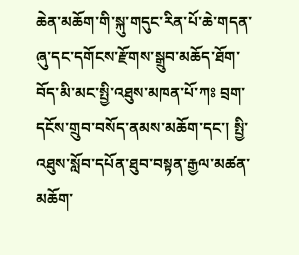ཆེན་མཆོག་གི་སྐུ་གདུང་རིན་པོ་ཆེ་གདན་ཞུ་དང་དགོངས་རྫོགས་སྒྲུབ་མཆོད་ཐོག་བོད་མི་མང་སྤྱི་འཐུས་མཁན་པོ་ཀཿ བྲག་དངོས་གྲུབ་བསོད་ནམས་མཆོག་དང་། སྤྱི་འཐུས་སློབ་དཔོན་ཐུབ་བསྟན་རྒྱལ་མཚན་མཆོག་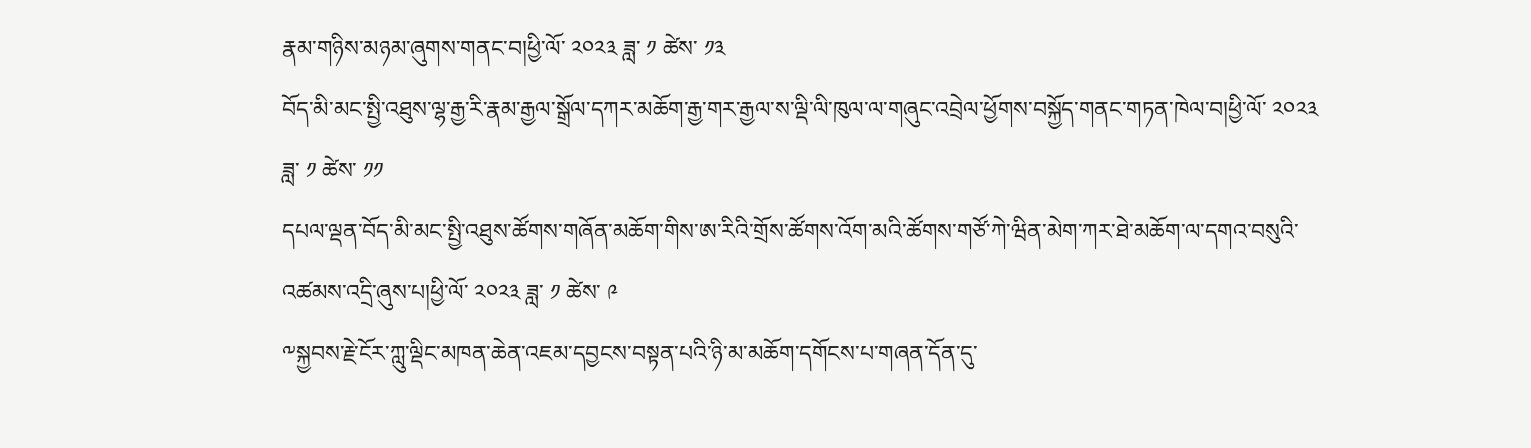རྣམ་གཉིས་མཉམ་ཞུགས་གནང་བ།ཕྱི་ལོ་ ༢༠༢༣ ཟླ་ ༡ ཚེས་ ༡༣
བོད་མི་མང་སྤྱི་འཐུས་ལྷ་རྒྱ་རི་རྣམ་རྒྱལ་སྒྲོལ་དཀར་མཆོག་རྒྱ་གར་རྒྱལ་ས་ལྡི་ལི་ཁུལ་ལ་གཞུང་འབྲེལ་ཕྱོགས་བསྐྱོད་གནང་གཏན་ཁེལ་བ།ཕྱི་ལོ་ ༢༠༢༣ ཟླ་ ༡ ཚེས་ ༡༡
དཔལ་ལྡན་བོད་མི་མང་སྤྱི་འཐུས་ཚོགས་གཞོན་མཆོག་གིས་ཨ་རིའི་གྲོས་ཚོགས་འོག་མའི་ཚོགས་གཙོ་ཀེ་ཝིན་མེག་ཀར་ཐེ་མཆོག་ལ་དགའ་བསུའི་འཚམས་འདྲི་ཞུས་པ།ཕྱི་ལོ་ ༢༠༢༣ ཟླ་ ༡ ཚེས་ ༩
༸སྐྱབས་རྗེ་ངོར་ཀླུ་ལྡིང་མཁན་ཆེན་འཇམ་དབྱངས་བསྟན་པའི་ཉི་མ་མཆོག་དགོངས་པ་གཞན་དོན་དུ་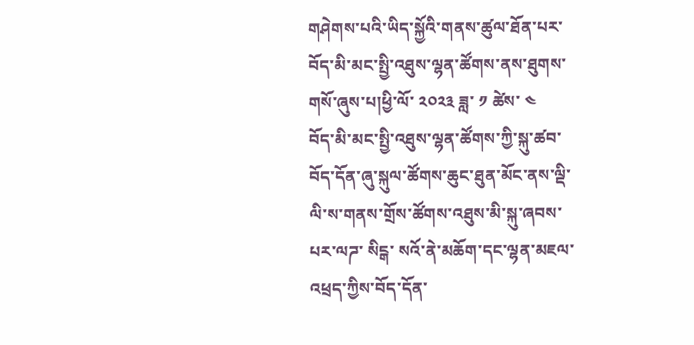གཤེགས་པའི་ཡིད་སྐྱོའི་གནས་ཚུལ་ཐོན་པར་བོད་མི་མང་སྤྱི་འཐུས་ལྷན་ཚོགས་ནས་ཐུགས་གསོ་ཞུས་པ།ཕྱི་ལོ་ ༢༠༢༣ ཟླ་ ༡ ཚེས་ ༤
བོད་མི་མང་སྤྱི་འཐུས་ལྷན་ཚོགས་ཀྱི་སྐུ་ཚབ་བོད་དོན་ཞུ་སྐུལ་ཚོགས་ཆུང་ཐུན་མོང་ནས་ལྡི་ལི་ས་གནས་གྲོས་ཚོགས་འཐུས་མི་སྐུ་ཞབས་པར་ལཌ་ སིངྒ་ སའོ་ནེ་མཆོག་དང་ལྷན་མཇལ་འཕྲད་ཀྱིས་བོད་དོན་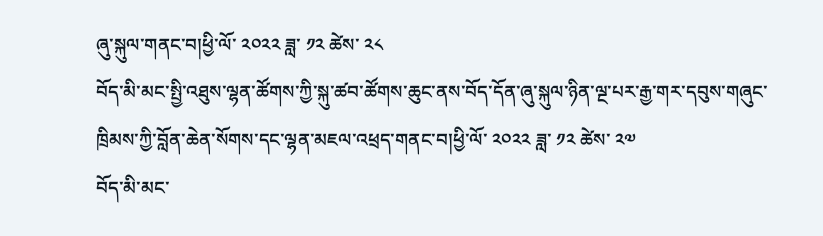ཞུ་སྐུལ་གནང་བ།ཕྱི་ལོ་ ༢༠༢༢ ཟླ་ ༡༢ ཚེས་ ༢༨
བོད་མི་མང་སྤྱི་འཐུས་ལྷན་ཚོགས་ཀྱི་སྐུ་ཚབ་ཚོགས་ཆུང་ནས་བོད་དོན་ཞུ་སྐུལ་ཉིན་ལྔ་པར་རྒྱ་གར་དབུས་གཞུང་ཁྲིམས་ཀྱི་བློན་ཆེན་སོགས་དང་ལྷན་མཇལ་འཕྲད་གནང་བ།ཕྱི་ལོ་ ༢༠༢༢ ཟླ་ ༡༢ ཚེས་ ༢༧
བོད་མི་མང་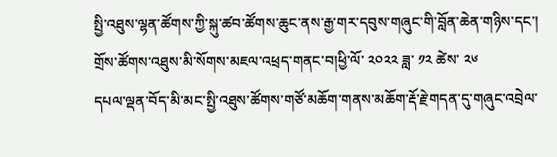སྤྱི་འཐུས་ལྷན་ཚོགས་ཀྱི་སྐུ་ཚབ་ཚོགས་ཆུང་ནས་རྒྱ་གར་དབུས་གཞུང་གི་བློན་ཆེན་གཉིས་དང་། གྲོས་ཚོགས་འཐུས་མི་སོགས་མཇལ་འཕྲད་གནང་བ།ཕྱི་ལོ་ ༢༠༢༢ ཟླ་ ༡༢ ཚེས་ ༢༦
དཔལ་ལྡན་བོད་མི་མང་སྤྱི་འཐུས་ཚོགས་གཙོ་མཆོག་གནས་མཆོག་རྡོ་རྗེ་གདན་དུ་གཞུང་འབྲེལ་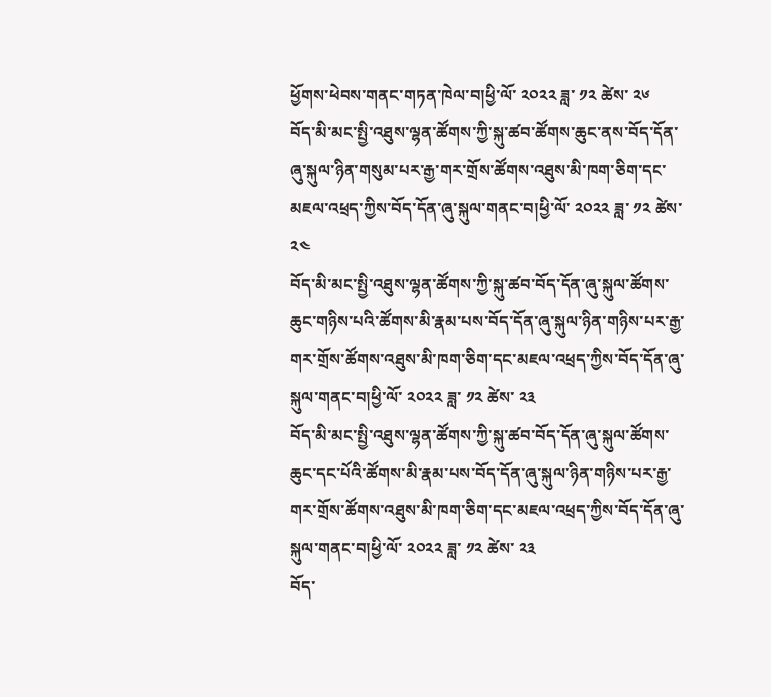ཕྱོགས་ཕེབས་གནང་གཏན་ཁེལ་བ།ཕྱི་ལོ་ ༢༠༢༢ ཟླ་ ༡༢ ཚེས་ ༢༦
བོད་མི་མང་སྤྱི་འཐུས་ལྷན་ཚོགས་ཀྱི་སྐུ་ཚབ་ཚོགས་ཆུང་ནས་བོད་དོན་ཞུ་སྐུལ་ཉིན་གསུམ་པར་རྒྱ་གར་གྲོས་ཚོགས་འཐུས་མི་ཁག་ཅིག་དང་མཇལ་འཕྲད་ཀྱིས་བོད་དོན་ཞུ་སྐུལ་གནང་བ།ཕྱི་ལོ་ ༢༠༢༢ ཟླ་ ༡༢ ཚེས་ ༢༤
བོད་མི་མང་སྤྱི་འཐུས་ལྷན་ཚོགས་ཀྱི་སྐུ་ཚབ་བོད་དོན་ཞུ་སྐུལ་ཚོགས་ཆུང་གཉིས་པའི་ཚོགས་མི་རྣམ་པས་བོད་དོན་ཞུ་སྐུལ་ཉིན་གཉིས་པར་རྒྱ་གར་གྲོས་ཚོགས་འཐུས་མི་ཁག་ཅིག་དང་མཇལ་འཕྲད་ཀྱིས་བོད་དོན་ཞུ་སྐུལ་གནང་བ།ཕྱི་ལོ་ ༢༠༢༢ ཟླ་ ༡༢ ཚེས་ ༢༣
བོད་མི་མང་སྤྱི་འཐུས་ལྷན་ཚོགས་ཀྱི་སྐུ་ཚབ་བོད་དོན་ཞུ་སྐུལ་ཚོགས་ཆུང་དང་པོའི་ཚོགས་མི་རྣམ་པས་བོད་དོན་ཞུ་སྐུལ་ཉིན་གཉིས་པར་རྒྱ་གར་གྲོས་ཚོགས་འཐུས་མི་ཁག་ཅིག་དང་མཇལ་འཕྲད་ཀྱིས་བོད་དོན་ཞུ་སྐུལ་གནང་བ།ཕྱི་ལོ་ ༢༠༢༢ ཟླ་ ༡༢ ཚེས་ ༢༣
བོད་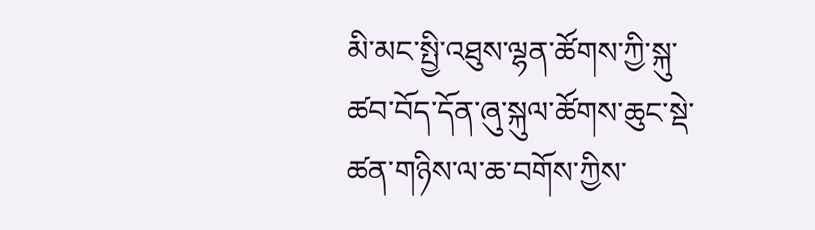མི་མང་སྤྱི་འཐུས་ལྷན་ཚོགས་ཀྱི་སྐུ་ཚབ་བོད་དོན་ཞུ་སྐུལ་ཚོགས་ཆུང་སྡེ་ཚན་གཉིས་ལ་ཆ་བགོས་ཀྱིས་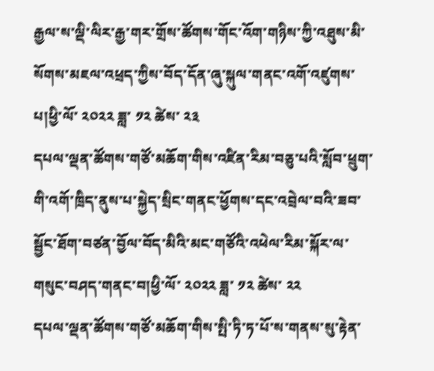རྒྱལ་ས་ལྡི་ལིར་རྒྱ་གར་གྲོས་ཚོགས་གོང་འོག་གཉིས་ཀྱི་འཐུས་མི་སོགས་མཇལ་འཕྲད་ཀྱིས་བོད་དོན་ཞུ་སྐུལ་གནང་འགོ་འཛུགས་པ།ཕྱི་ལོ་ ༢༠༢༢ ཟླ་ ༡༢ ཚེས་ ༢༣
དཔལ་ལྡན་ཚོགས་གཙོ་མཆོག་གིས་འཛིན་རིམ་བཅུ་པའི་སློབ་ཕྲུག་གི་འགོ་ཁྲིད་ནུས་པ་སྐྱེད་སྲིང་གནང་ཕྱོགས་དང་འབྲེལ་བའི་ཟབ་སྦྱོང་ཐོག་བཙན་བྱོལ་བོད་མིའི་མང་གཙོའི་འཕེལ་རིམ་སྐོར་ལ་གསུང་བཤད་གནང་བ།ཕྱི་ལོ་ ༢༠༢༢ ཟླ་ ༡༢ ཚེས་ ༢༢
དཔལ་ལྡན་ཚོགས་གཙོ་མཆོག་གིས་སྤི་ཏི་ཏ་པོ་ས་གནས་སུ་རྟེན་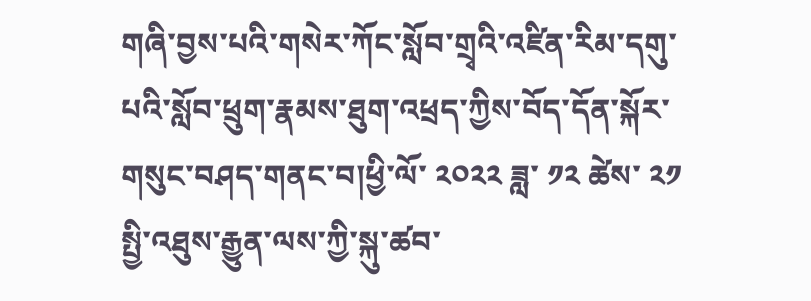གཞི་བྱས་པའི་གསེར་ཀོང་སློབ་གྲྭའི་འཛིན་རིམ་དགུ་པའི་སློབ་ཕྲུག་རྣམས་ཐུག་འཕྲད་ཀྱིས་བོད་དོན་སྐོར་གསུང་བཤད་གནང་བ།ཕྱི་ལོ་ ༢༠༢༢ ཟླ་ ༡༢ ཚེས་ ༢༡
སྤྱི་འཐུས་རྒྱུན་ལས་ཀྱི་སྐུ་ཚབ་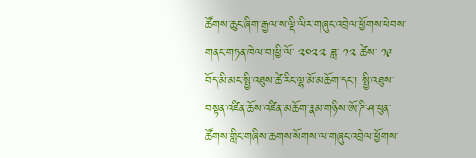ཚོགས་ཆུང་ཞིག་རྒྱལ་ས་ལྡི་ལིར་གཞུང་འབྲེལ་ཕྱོགས་ཕེབས་གནང་གཏན་ཁེལ་བ།ཕྱི་ལོ་ ༢༠༢༢ ཟླ་ ༡༢ ཚེས་ ༡༩
བོད་མི་མང་སྤྱི་འཐུས་ཚེ་རིང་ལྷ་མོ་མཆོག་དང་། སྤྱི་འཐུས་བསྟན་འཛིན་ཆོས་འཛིན་མཆོག་རྣམ་གཉིས་ཨོ་ཌི་ཤ་ཕུན་ཚོགས་གླིང་གཞིས་ཆགས་སོགས་ལ་གཞུང་འབྲེལ་ཕྱོགས་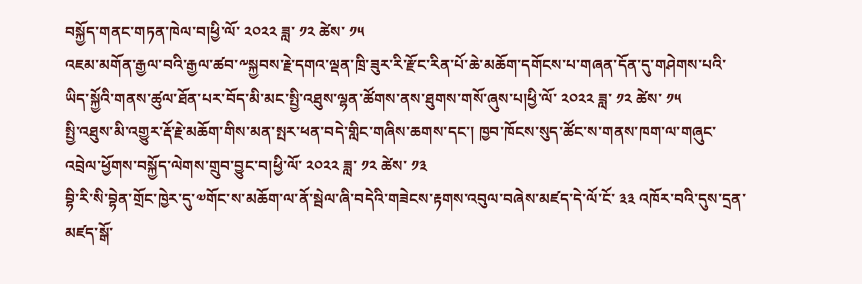བསྐྱོད་གནང་གཏན་ཁེལ་བ།ཕྱི་ལོ་ ༢༠༢༢ ཟླ་ ༡༢ ཚེས་ ༡༥
འཇམ་མགོན་རྒྱལ་བའི་རྒྱལ་ཚབ་༸སྐྱབས་རྗེ་དགའ་ལྡན་ཁྲི་ཟུར་རི་རྫོང་རིན་པོ་ཆེ་མཆོག་དགོངས་པ་གཞན་དོན་དུ་གཤེགས་པའི་ཡིད་སྐྱོའི་གནས་ཚུལ་ཐོན་པར་བོད་མི་མང་སྤྱི་འཐུས་ལྷན་ཚོགས་ནས་ཐུགས་གསོ་ཞུས་པ།ཕྱི་ལོ་ ༢༠༢༢ ཟླ་ ༡༢ ཚེས་ ༡༥
སྤྱི་འཐུས་མི་འགྱུར་རྡོ་རྗེ་མཆོག་གིས་མན་སྤར་ཕན་བདེ་གླིང་གཞིས་ཆགས་དང་། ཁྱབ་ཁོངས་སུད་ཚོང་ས་གནས་ཁག་ལ་གཞུང་འབྲེལ་ཕྱོགས་བསྐྱོད་ལེགས་གྲུབ་བྱུང་བ།ཕྱི་ལོ་ ༢༠༢༢ ཟླ་ ༡༢ ཚེས་ ༡༣
བྷི་རི་སི་བྷེན་གྲོང་ཁྱེར་དུ་༧གོང་ས་མཆོག་ལ་ནོ་སྦེལ་ཞི་བདེའི་གཟེངས་རྟགས་འབུལ་བཞེས་མཛད་དེ་ལོ་ངོ་ ༣༣ འཁོར་བའི་དུས་དྲན་མཛད་སྒོ་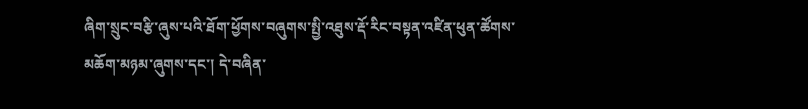ཞིག་སྲུང་བརྩི་ཞུས་པའི་ཐོག་ཕྱོགས་བཞུགས་སྤྱི་འཐུས་རྡོ་རིང་བསྟན་འཛིན་ཕུན་ཚོགས་མཆོག་མཉམ་ཞུགས་དང་། དེ་བཞིན་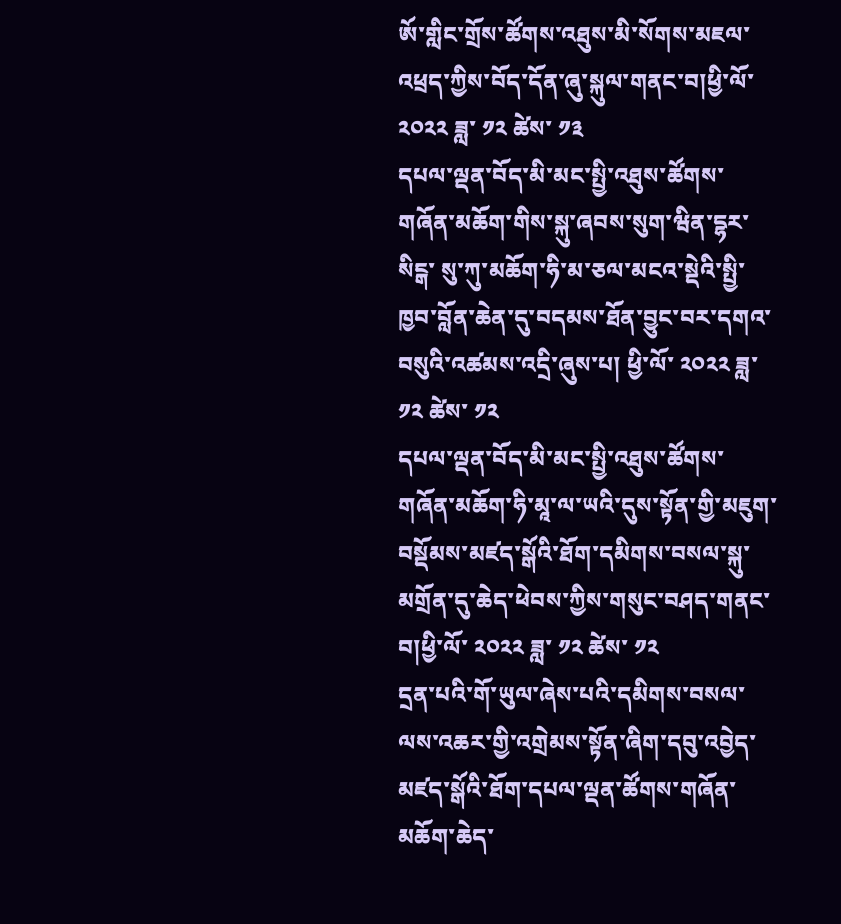ཨོ་གླིང་གྲོས་ཚོགས་འཐུས་མི་སོགས་མཇལ་འཕྲད་ཀྱིས་བོད་དོན་ཞུ་སྐུལ་གནང་བ།ཕྱི་ལོ་ ༢༠༢༢ ཟླ་ ༡༢ ཚེས་ ༡༣
དཔལ་ལྡན་བོད་མི་མང་སྤྱི་འཐུས་ཚོགས་གཞོན་མཆོག་གིས་སྐུ་ཞབས་སུག་ཝིན་དྷར་ སིངྒ་ སུ་ཀུ་མཆོག་ཧི་མ་ཅལ་མངའ་སྡེའི་སྤྱི་ཁྱབ་བློན་ཆེན་དུ་བདམས་ཐོན་བྱུང་བར་དགའ་བསུའི་འཚམས་འདྲི་ཞུས་པ། ཕྱི་ལོ་ ༢༠༢༢ ཟླ་ ༡༢ ཚེས་ ༡༢
དཔལ་ལྡན་བོད་མི་མང་སྤྱི་འཐུས་ཚོགས་གཞོན་མཆོག་ཧི་མཱ་ལ་ཡའི་དུས་སྟོན་གྱི་མཇུག་བསྡོམས་མཛད་སྒོའི་ཐོག་དམིགས་བསལ་སྐུ་མགྲོན་དུ་ཆེད་ཕེབས་ཀྱིས་གསུང་བཤད་གནང་བ།ཕྱི་ལོ་ ༢༠༢༢ ཟླ་ ༡༢ ཚེས་ ༡༢
དྲན་པའི་གོ་ཡུལ་ཞེས་པའི་དམིགས་བསལ་ལས་འཆར་གྱི་འགྲེམས་སྟོན་ཞིག་དབུ་འབྱེད་མཛད་སྒོའི་ཐོག་དཔལ་ལྡན་ཚོགས་གཞོན་མཆོག་ཆེད་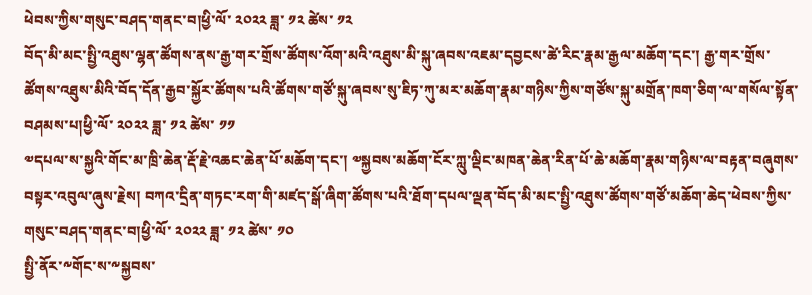ཕེབས་ཀྱིས་གསུང་བཤད་གནང་བ།ཕྱི་ལོ་ ༢༠༢༢ ཟླ་ ༡༢ ཚེས་ ༡༢
བོད་མི་མང་སྤྱི་འཐུས་ལྷན་ཚོགས་ནས་རྒྱ་གར་གྲོས་ཚོགས་འོག་མའི་འཐུས་མི་སྐུ་ཞབས་འཇམ་དབྱངས་ཚེ་རིང་རྣམ་རྒྱལ་མཆོག་དང་། རྒྱ་གར་གྲོས་ཚོགས་འཐུས་མིའི་བོད་དོན་རྒྱབ་སྐྱོར་ཚོགས་པའི་ཚོགས་གཙོ་སྐུ་ཞབས་སུ་ཇིཏ་ཀུ་མར་མཆོག་རྣམ་གཉིས་ཀྱིས་གཙོས་སྐུ་མགྲོན་ཁག་ཅིག་ལ་གསོལ་སྟོན་བཤམས་པ།ཕྱི་ལོ་ ༢༠༢༢ ཟླ་ ༡༢ ཚེས་ ༡༡
༧དཔལ་ས་སྐྱའི་གོང་མ་ཁྲི་ཆེན་རྡོ་རྗེ་འཆང་ཆེན་པོ་མཆོག་དང་། ༧སྐྱབས་མཆོག་ངོར་ཀླུ་ལྡིང་མཁན་ཆེན་རིན་པོ་ཆེ་མཆོག་རྣམ་གཉིས་ལ་བརྟན་བཞུགས་བསྟར་འབུལ་ཞུས་རྗེས། བཀའ་དྲིན་གཏང་རག་གི་མཛད་སྒོ་ཞིག་ཚོགས་པའི་ཐོག་དཔལ་ལྡན་བོད་མི་མང་སྤྱི་འཐུས་ཚོགས་གཙོ་མཆོག་ཆེད་ཕེབས་ཀྱིས་གསུང་བཤད་གནང་བ།ཕྱི་ལོ་ ༢༠༢༢ ཟླ་ ༡༢ ཚེས་ ༡༠
སྤྱི་ནོར་༸གོང་ས་༸སྐྱབས་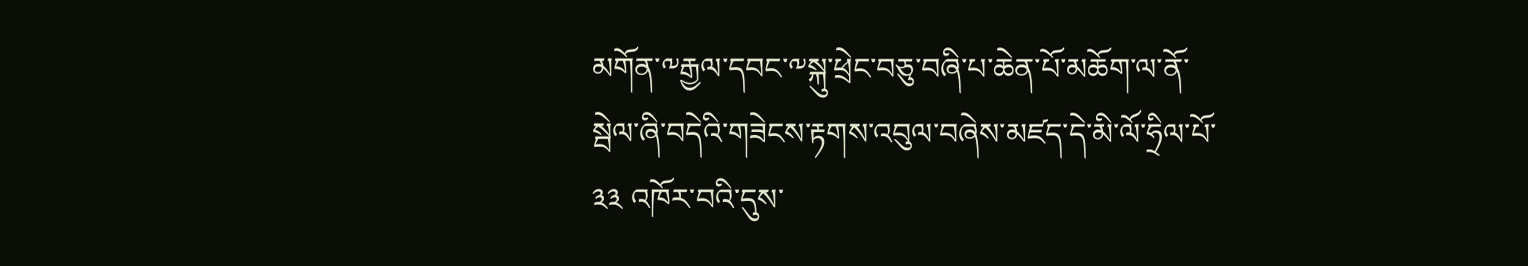མགོན་༸རྒྱལ་དབང་༸སྐུ་ཕྲེང་བཅུ་བཞི་པ་ཆེན་པོ་མཆོག་ལ་ནོ་སྦེལ་ཞི་བདེའི་གཟེངས་རྟགས་འབུལ་བཞེས་མཛད་དེ་མི་ལོ་ཧྲིལ་པོ་ ༣༣ འཁོར་བའི་དུས་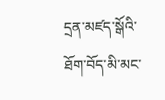དྲན་མཛད་སྒོའི་ཐོག་བོད་མི་མང་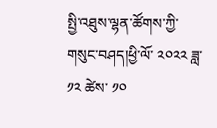སྤྱི་འཐུས་ལྷན་ཚོགས་ཀྱི་གསུང་བཤད།ཕྱི་ལོ་ ༢༠༢༢ ཟླ་ ༡༢ ཚེས་ ༡༠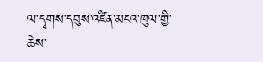ལ་དྭགས་དབུས་འཛིན་མངའ་ཁུལ་གྱི་ཆེས་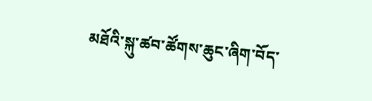མཐོའི་སྐུ་ཚབ་ཚོགས་ཆུང་ཞིག་བོད་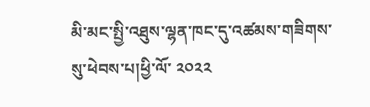མི་མང་སྤྱི་འཐུས་ལྷན་ཁང་དུ་འཚམས་གཟིགས་སུ་ཕེབས་པ།ཕྱི་ལོ་ ༢༠༢༢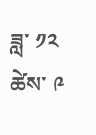ཟླ་ ༡༢ ཚེས་ ༩